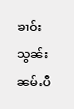ၶၢဝ်းသွၼ်းၼမ်ႉပီ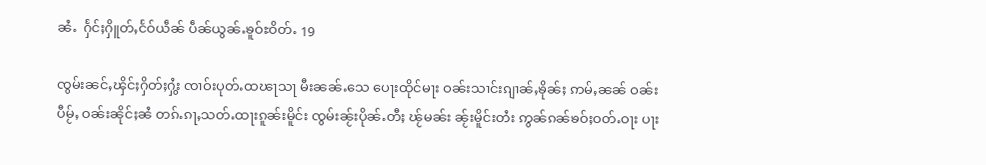ၼႆႉ  ႁႅင်ႈႁိူတ်ႇငႅဝ်ယဵၼ် ပဵၼ်ယွၼ်ႉၶူဝ်ႊဝိတ်ႉ 19

ၸွမ်းၼင်ႇၾိင်ႈႁိတ်ႈႁွႆး ၸၢဝ်းပုတ်ႉထၽႃသႃ မီးၼၼ်ႉသေ ပေႃးထိုင်မႃး ဝၼ်းသၢင်းၵျၢၼ်ႇၶိုၼ်ႈ ဢမ်ႇၼၼ် ဝၼ်းပီမႂ်ႇ ဝၼ်းၼိုင်ႈၼႆ တၵ်ႉၵႃႇသတ်ႉထႃးၵူၼ်းမိူင်း ၸွမ်းၼႂ်းပိုၼ်ႉတီႈ ၽႂ်မၼ်း ၼႂ်းမိူင်းတႆး ဢွၼ်ၵၼ်ၶဝ်ႈဝတ်ႉဝႃး ပႃး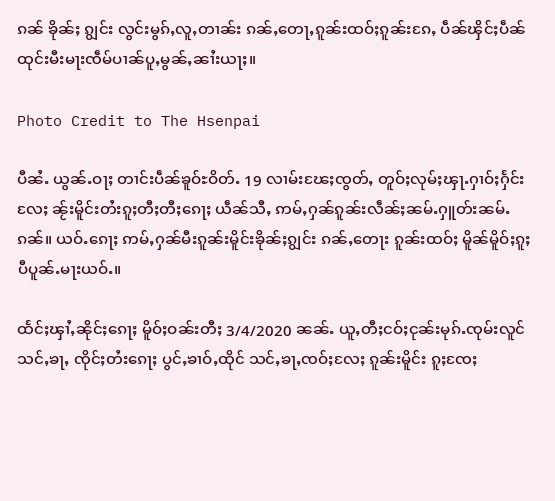ၵၼ် ၶိုၼ်ႈ ၵျွင်း လွင်းမွၵ်ႇလူႇတၢၼ်း ၵၼ်ႇတေႃႇၵူၼ်းထဝ်ႈၵူၼ်းၵႄႇ ပဵၼ်ၾိင်ႈပဵၼ်ထုင်းမီးမႃးၸဵမ်ပၢၼ်ပူႇမွၼ်ႇၼၢႆးယႃႈ။

Photo Credit to The Hsenpai

ပီၼႆႉ ယွၼ်ႉဝႃႈ တၢင်းပဵၼ်ၶူဝ်ႊဝိတ်ႉ 19 လၢမ်းၽႄႈၸွတ်ႇ တူဝ်ႈလုမ်ႈၾႃႉႁၢဝ်ႈႁႅင်းလႄႈ ၼႂ်းမိူင်းတႆးၵူႈတီႈတီႈၵေႃႈ ယဵၼ်သီႇ ဢမ်ႇႁၼ်ၵူၼ်းလဵၼ်ႈၼမ်ႉႁူတ်းၼမ်ႉၵၼ်။ ယဝ်ႉၵေႃႈ ဢမ်ႇႁၼ်မီးၵူၼ်းမိူင်းၶိုၼ်ႈၵျွင်း ၵၼ်ႇတေႃး ၵူၼ်းထဝ်ႈ မိူၼ်မိူဝ်ႈၵူႈပီပူၼ်ႉမႃးယဝ်ႉ။

ထႅင်ႈၾၢႆႇၼိုင်ႈၵေႃႈ မိူဝ်ႈဝၼ်းတီႈ 3/4/2020 ၼၼ်ႉ ယူႇတီႈငဝ်ႈငုၼ်းမုၵ်ႉၸုမ်းလူင်သင်ႇၶႃႇ ၸိုင်ႈတႆးၵေႃႈ ပွင်ႇၶၢဝ်ႇထိုင် သင်ႇၶႃႇၸဝ်ႈလႄႈ ၵူၼ်းမိူင်း ၵူႈၸႄႈ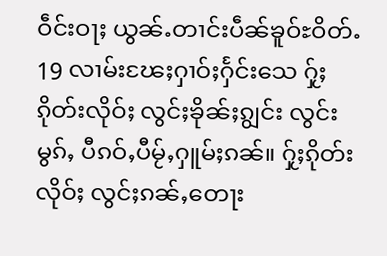ဝဵင်းဝႃႈ ယွၼ်ႉတၢင်းပဵၼ်ၶူဝ်ႊဝိတ်ႉ 19 လၢမ်းၽႄႈႁၢဝ်ႈႁႅင်းသေ ႁႂ်ႈၵိုတ်းလိုဝ်ႈ လွင်ႈၶိုၼ်ႈၵျွင်း လွင်းမွၵ်ႇ ပီၵဝ်ႇပီမႂ်ႇႁူမ်ႈၵၼ်။ ႁႂ်ႈၵိုတ်းလိုဝ်ႈ လွင်ႈၵၼ်ႇတေႃး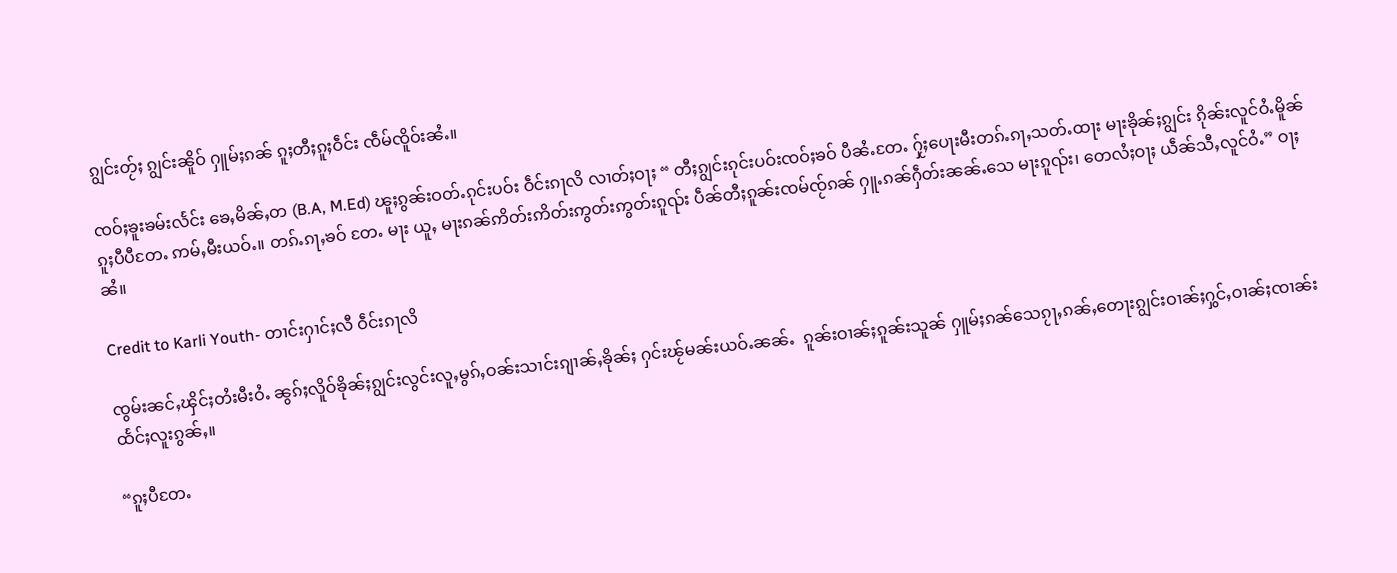ၵျွင်းတႂ်ႈ ၵျွင်းၼိူဝ် ႁူမ်ႈၵၼ် ၵူႈတီႈၵူႈဝဵင်း ၸဵမ်ၸိူဝ်းၼႆႉ။

ၸဝ်ႈၶူးၶမ်းလႅင်း ၶေႇမိၼ်ႇတ (B.A, M.Ed) ၽူႈၵွၼ်းဝတ်ႉၵုင်းပဝ်း ဝဵင်းၵႃလိ လၢတ်ႈဝႃႈ “ တီႈၵျွင်းၵုင်းပဝ်းၸဝ်ႈၶဝ် ပီၼႆႉတႄႉ ႁႂ်ႈပေႃးမီးတၵ်ႉၵႃႇသတ်ႉထႃး မႃးၶိုၼ်ႈၵျွင်း ၵိုၼ်းလူင်ဝႆႉမိူၼ်ၵူႈပီပီတႄႉ ဢမ်ႇမီးယဝ်ႉ။ တၵ်ႉၵႃႇၶဝ် တႄႉ မႃး ယူႇ မႃးၵၼ်ဢိတ်းဢိတ်းဢွတ်းဢွတ်းၵူၺ်း ပဵၼ်တီႈၵူၼ်းၸမ်ၸႂ်ၵၼ် ႁူႉၵၼ်ႁဵတ်းၼၼ်ႉသေ မႃးၵူၺ်း၊ တေလႆႈဝႃႈ ယဵၼ်သီႇလူင်ဝႆႉ” ဝႃႈၼႆ။

Credit to Karli Youth- တၢင်းႁၢင်ႈလီ ဝဵင်းၵႃလိ

ၸွမ်းၼင်ႇၾိင်ႈတႆးမီးဝႆႉ ၼွၵ်ႈလိူဝ်ၶိုၼ်ႈၵျွင်းလွင်းလူႇမွၵ်ႇဝၼ်းသၢင်းၵျၢၼ်ႇၶိုၼ်ႈ ႁင်းၽႂ်မၼ်းယဝ်ႉၼၼ်ႉ  ၵူၼ်းဝၢၼ်ႈၵူၼ်းသူၼ် ႁူမ်ႈၵၼ်သေၵႂႃႇၵၼ်ႇတေႃးၵျွင်းဝၢၼ်ႈႁွင်ႇဝၢၼ်ႈၸၢၼ်းထႅင်ႈလူးၵွၼ်ႇ။

“ၵူႈပီတႄႉ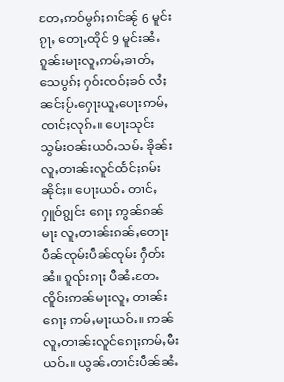တႄႇဢဝ်မွၵ်ႈၵၢင်ၼႂ် 6 မူင်းၵႂႃႇ တေႃႇထိုင် 9 မူင်းၼႆႉ ၵူၼ်းမႃးလူႇဢမ်ႇၶၢတ်ႇသေပွၵ်ႈ ႁဝ်းၸဝ်ႈၶဝ် လႆႈၼင်ႈပႂ်ႉႁေႃးယူႇပေႃးဢမ်ႇၸၢင်ႈလုၵ်ႉ။ ပေႃးသုင်းသွမ်းဝၼ်းယဝ်ႉသမ်ႉ ၶိုၼ်းလူႇတၢၼ်းလူင်ထႅင်ႈၵမ်းၼိုင်ႈ။ ပေႃးယဝ်ႉ တၢင်ႇႁူဝ်ၵျွင်း ၵေႃႈ ဢွၼ်ၵၼ်မႃး လူႇတၢၼ်းၵၼ်ႇတေႃး ပဵၼ်ၸုမ်းပဵၼ်ၸုမ်း ႁဵတ်းၼႆ။ ၵူၺ်းၵႃႈ ပီၼႆႉတႄႉ ၸိူဝ်းဢၼ်မႃးလူႇ တၢၼ်း ၵေႃႈ ဢမ်ႇမႃးယဝ်ႉ။ ဢၼ်လူႇတၢၼ်းလူင်ၵေႃႈဢမ်ႇမီးယဝ်ႉ။ ယွၼ်ႉတၢင်းပဵၼ်ၼႆႉ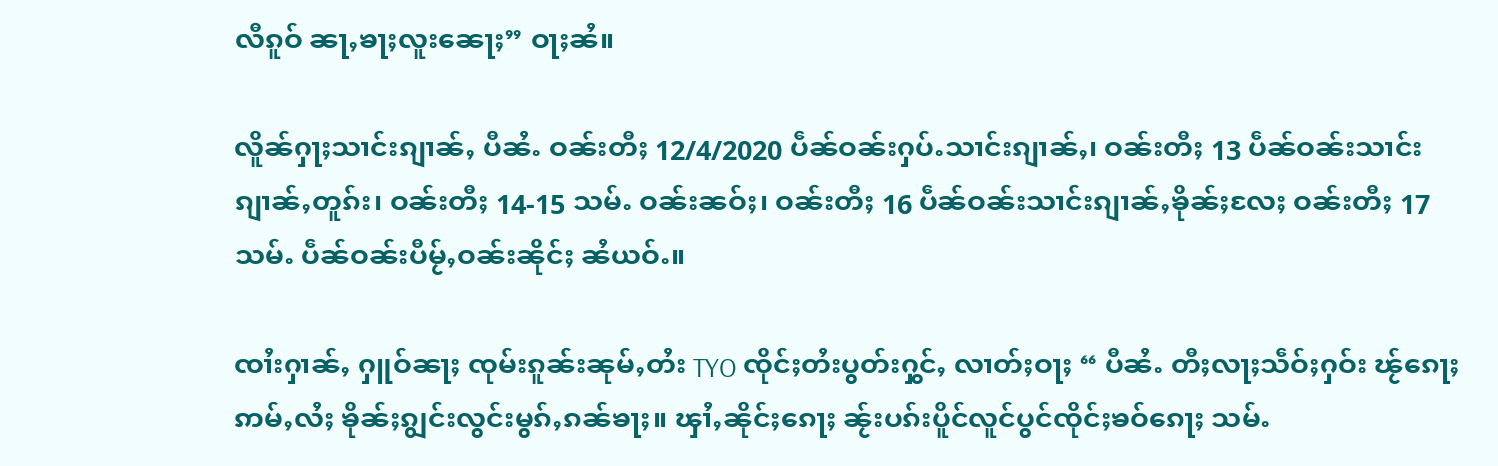လီၵူဝ် ၼႃႇၶႃႈလူးၼေႃႈ” ဝႃႈၼႆ။

လိူၼ်ႁႃႈသၢင်းၵျၢၼ်ႇ ပီၼႆႉ ဝၼ်းတီႈ 12/4/2020 ပဵၼ်ဝၼ်းႁပ်ႉသၢင်းၵျၢၼ်ႇ၊ ဝၼ်းတီႈ 13 ပဵၼ်ဝၼ်းသၢင်းၵျၢၼ်ႇတူၵ်း၊ ဝၼ်းတီႈ 14-15 သမ်ႉ ဝၼ်းၼဝ်ႈ၊ ဝၼ်းတီႈ 16 ပဵၼ်ဝၼ်းသၢင်းၵျၢၼ်ႇၶိုၼ်ႈလႄႈ ဝၼ်းတီႈ 17 သမ်ႉ ပဵၼ်ဝၼ်းပီမႂ်ႇဝၼ်းၼိုင်ႈ ၼႆယဝ်ႉ။

ၸၢႆးႁၢၼ်ႇ ႁူဝ်ၼႃႈ ၸုမ်းၵူၼ်းၼုမ်ႇတႆး TYO ၸိုင်ႈတႆးပွတ်းႁွင်ႇ လၢတ်ႈဝႃႈ “ ပီၼႆႉ တီႈလႃႈသဵဝ်ႈႁဝ်း ၽႂ်ၵေႃႈ ဢမ်ႇလႆႈ ၶိုၼ်ႈၵျွင်းလွင်းမွၵ်ႇၵၼ်ၶႃႈ။ ၾၢႆႇၼိုင်ႈၵေႃႈ ၼႂ်းပၵ်းပိူင်လူင်ပွင်ၸိုင်ႈၶဝ်ၵေႃႈ သမ်ႉ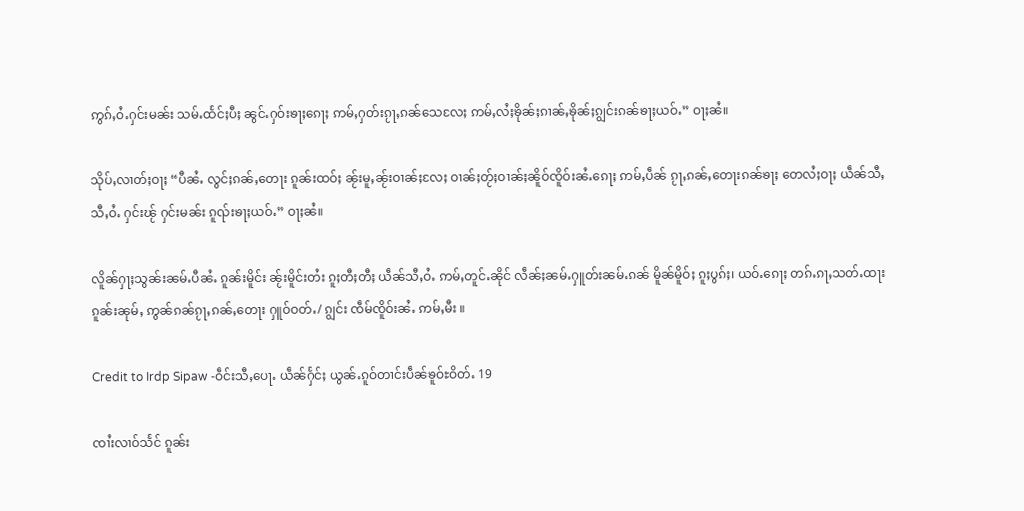ဢွၵ်ႇဝႆႉႁင်းမၼ်း သမ်ႉထႅင်ႈပီႈ ၼွင်ႉႁဝ်းၶႃႈၵေႃႈ ဢမ်ႇႁတ်းၵႂႃႇၵၼ်သေလႄႈ ဢမ်ႇလႆႈၶိုၼ်ႈၵၢၼ်ႇၶိုၼ်ႈၵျွင်းၵၼ်ၶႃႈယဝ်ႉ” ဝႃႈၼႆ။

သိုပ်ႇလၢတ်ႈဝႃႈ “ပီၼႆႉ လွင်ႈၵၼ်ႇတေႃး ၵူၼ်းထဝ်ႈ ၼႂ်းမူႇၼႂ်းဝၢၼ်ႈလႄႈ ဝၢၼ်ႈတႂ်ႈဝၢၼ်ႈၼိူဝ်ၸိူဝ်းၼႆႉၵေႃႈ ဢမ်ႇပဵၼ် ၵႂႃႇၵၼ်ႇတေႃးၵၼ်ၶႃႈ တေလႆႈဝႃႈ ယဵၼ်သီႇသီႇဝႆႉ ႁင်းၽႂ် ႁင်းမၼ်း ၵူၺ်းၶႃႈယဝ်ႉ” ဝႃႈၼႆ။

လိူၼ်ႁႃႈသွၼ်းၼမ်ႉပီၼႆႉ ၵူၼ်းမိူင်း ၼႂ်းမိူင်းတႆး ၵူႈတီႈတီႈ ယဵၼ်သီႇဝႆႉ ဢမ်ႇတူင်ႉၼိုင် လဵၼ်ႈၼမ်ႉႁူတ်းၼမ်ႉၵၼ် မိူၼ်မိူဝ်ႈ ၵူႈပွၵ်ႈ၊ ယဝ်ႉၵေႃႈ တၵ်ႉၵႃႇသတ်ႉထႃး ၵူၼ်းၼုမ်ႇ ဢွၼ်ၵၼ်ၵႂႃႇၵၼ်ႇတေႃး ႁူဝ်ဝတ်ႉ/ ၵျွင်း ၸဵမ်ၸိူဝ်းၼႆႉ ဢမ်ႇမီး ။

Credit to Irdp Sipaw -ဝဵင်းသီႇပေႃႉ ယဵၼ်ႁႅင်ႈ ယွၼ်ႉၵူဝ်တၢင်းပဵၼ်ၶူဝ်ႊဝိတ်ႉ 19

ၸၢႆးလၢဝ်သႅင် ၵူၼ်း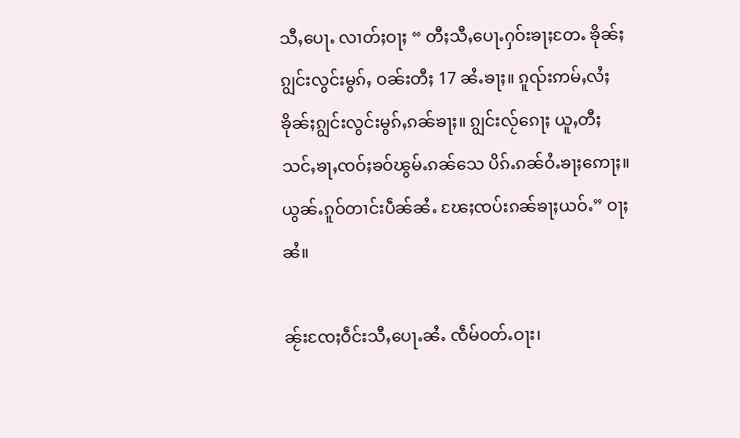သီႇပေႃႉ လၢတ်ႈဝႃႈ “ တီႈသီႇပေႃႉႁဝ်းၶႃႈတႄႉ ၶိုၼ်ႈၵျွင်းလွင်းမွၵ်ႇ ဝၼ်းတီႈ 17 ၼႆႉၶႃႈ။ ၵူၺ်းဢမ်ႇလႆႈၶိုၼ်ႈၵျွင်းလွင်းမွၵ်ႇၵၼ်ၶႃႈ။ ၵျွင်းလႂ်ၵေႃႈ ယူႇတီႈသင်ႇၶႃႇၸဝ်ႈၶဝ်ၽွမ်ႉၵၼ်သေ ပိၵ်ႉၵၼ်ဝႆႉၶႃႈဢေႃႈ။ ယွၼ်ႉၵူဝ်တၢင်းပဵၼ်ၼႆႉ ၽႄႈၸပ်းၵၼ်ၶႃႈယဝ်ႉ” ဝႃႈၼႆ။

ၼႂ်းၸႄႈဝဵင်းသီႇပေႃႉၼႆႉ ၸဵမ်ဝတ်ႉဝႃး၊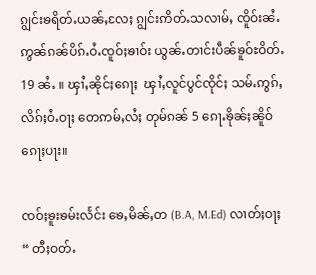ၵျွင်းၶရိတ်ႉယၼ်ႇလႄႈ ၵျွင်းဢိတ်ႉသလၢမ်ႇ ၸိူဝ်းၼႆႉ ဢွၼ်ၵၼ်ပိၵ်ႉဝႆႉၸူဝ်ႈၶၢဝ်း ယွၼ်ႉတၢင်းပဵၼ်ၶူဝ်ႊဝိတ်ႉ 19 ၼႆႉ ။ ၾၢႆႇၼိုင်ႈၵေႃႈ  ၾၢႆႇလူင်ပွင်ၸိုင်ႈ သမ်ႉဢွၵ်ႇလိၵ်ႈဝႆႉဝႃႈ တေဢမ်ႇလႆႈ တုမ်ၵၼ် 5 ၵေႃႉၶိုၼ်ႈၼိူဝ်  ၵေႃႈပႃး။

ၸဝ်ႈၶူးၶမ်းလႅင်း ၶေႇမိၼ်ႇတ (B.A, M.Ed) လၢတ်ႈဝႃႈ “ တီႈဝတ်ႉ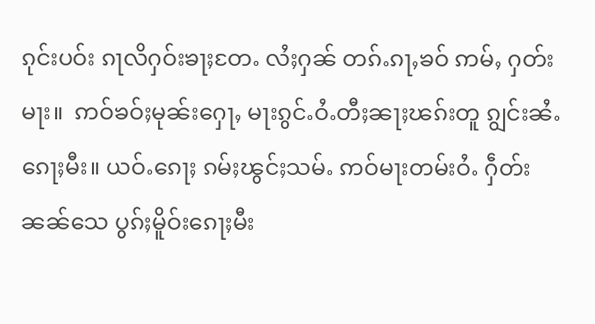ၵုင်းပဝ်း ၵႃလိႁဝ်းၶႃႈတႄႉ လႆႈႁၼ် တၵ်ႉၵႃႇၶဝ် ဢမ်ႇ ႁတ်းမႃး။  ဢဝ်ၶဝ်ႈမုၼ်းႁေႃႇ မႃးၵွင်ႉဝႆႉတီႈၼႃႈၽၵ်းတူ ၵျွင်းၼႆႉၵေႃႈမီး။ ယဝ်ႉၵေႃႈ ၵမ်ႈၽွင်ႈသမ်ႉ ဢဝ်မႃးတမ်းဝႆႉ ႁဵတ်းၼၼ်သေ ပွၵ်ႈမိူဝ်းၵေႃႈမီး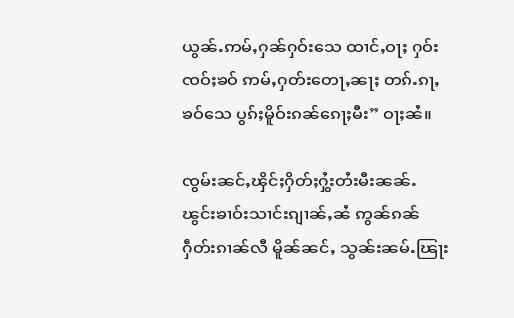ယွၼ်ႉဢမ်ႇႁၼ်ႁဝ်းသေ ထၢင်ႇဝႃႈ ႁဝ်းၸဝ်ႈၶဝ် ဢမ်ႇႁတ်းတေႃႇၼႃႈ တၵ်ႉၵႃႇၶဝ်သေ ပွၵ်ႈမိူဝ်းၵၼ်ၵေႃႈမီး” ဝႃႈၼႆ။

ၸွမ်းၼင်ႇၾိင်ႈႁိတ်ႈႁွႆးတႆးမီးၼၼ်ႉ ၽွင်းၶၢဝ်းသၢင်းၵျၢၼ်ႇၼႆ ဢွၼ်ၵၼ်ႁဵတ်းၵၢၼ်လီ မိူၼ်ၼင်ႇ သွၼ်းၼမ်ႉၽြႃး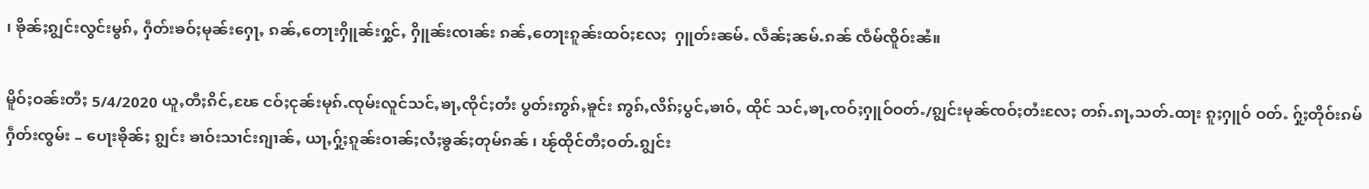၊ ၶိုၼ်ႈၵျွင်းလွင်းမွၵ်ႇ ႁဵတ်းၶဝ်ႈမုၼ်းႁေႃႇ ၵၼ်ႇတေႃးႁိူၼ်းႁွင်ႇ ႁိူၼ်းၸၢၼ်း ၵၼ်ႇတေႃးၵူၼ်းထဝ်ႈလႄႈ  ႁူတ်းၼမ်ႉ လဵၼ်ႈၼမ်ႉၵၼ် ၸဵမ်ၸိူဝ်းၼႆ။

မိူဝ်ႈဝၼ်းတီႈ 5/4/2020 ယူႇတီႈၵိင်ႇၽႄ ငဝ်ႈငုၼ်းမုၵ်ႉၸုမ်းလူင်သင်ႇၶႃႇၸိုင်ႈတႆး ပွတ်းဢွၵ်ႇၶူင်း ဢွၵ်ႇလိၵ်ႈပွင်ႇၶၢဝ်ႇ ထိုင် သင်ႇၶႃႇၸဝ်ႈႁူဝ်ဝတ်ႉ/ၵျွင်းမုၼ်ၸဝ်ႈတႆးလႄႈ တၵ်ႉၵႃႇသတ်ႉထႃး ၵူႈႁူဝ် ဝတ်ႉ ႁႂ်ႈတိုဝ်းၵမ်ႁဵတ်းၸွမ်း – ပေႃးၶိုၼ်ႈ ၵျွင်း ၶၢဝ်းသၢင်းၵျၢၼ်ႇ ယႃႇႁႂ်ႈၵူၼ်းဝၢၼ်ႈလႆႈၶွၼ်ႈတုမ်ၵၼ် ၊ ၽႂ်ထိုင်တီႈဝတ်ႉၵျွင်း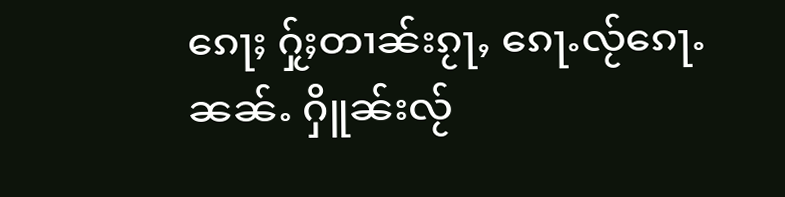ၵေႃႈ ႁႂ်ႈတၢၼ်းၵႂႃႇ ၵေႃႉလႂ်ၵေႃႉၼၼ်ႉ ႁိူၼ်းလႂ်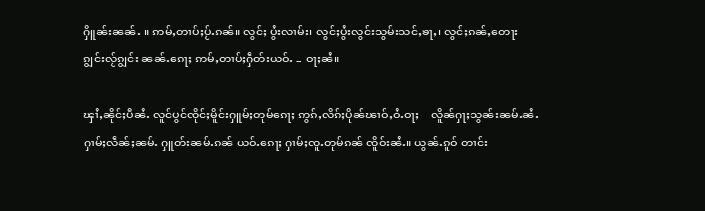ႁိူၼ်းၼၼ်ႉ ။ ဢမ်ႇတၢပ်ႈပႂ်ႉၵၼ်။ လွင်ႈ ပွႆးလၢမ်း၊ လွင်ႈပွႆးလွင်းသွမ်းသင်ႇၶႃႇ၊ လွင်ႈၵၼ်ႇတေႃး ၵျွင်းလႂ်ၵျွင်း ၼၼ်ႉၵေႃႈ ဢမ်ႇတၢပ်ႈႁဵတ်းယဝ်ႉ – ဝႃႈၼႆ။

ၾၢႆႇၼိုင်ႈပီၼႆႉ လူင်ပွင်ၸိုင်ႈမိူင်းႁူမ်ႈတုမ်ၵေႃႈ ဢွၵ်ႇလိၵ်ႈပိုၼ်ၽၢဝ်ႇဝႆႉဝႃႈ    လိူၼ်ႁႃႈသွၼ်းၼမ်ႉၼႆႉ ႁၢမ်ႈလဵၼ်ႈၼမ်ႉ ႁူတ်းၼမ်ႉၵၼ် ယဝ်ႉၵေႃႈ ႁၢမ်ႈၸူႉတုမ်ၵၼ် ၸိူဝ်းၼႆႉ။ ယွၼ်ႉၵူဝ် တၢင်း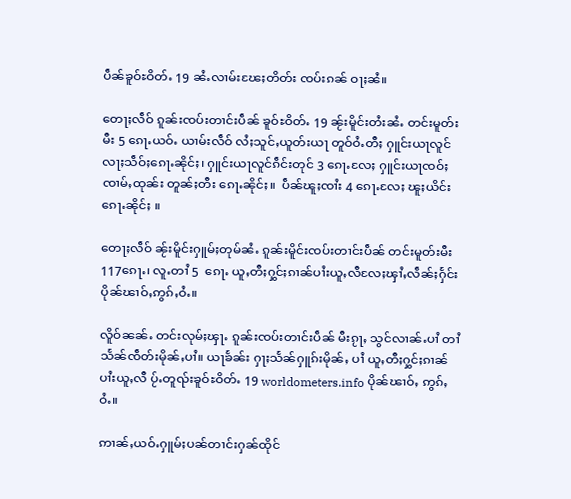ပဵၼ်ၶူဝ်ႊဝိတ်ႉ 19 ၼႆႉလၢမ်းၽႄႈတိတ်း ၸပ်းၵၼ် ဝႃႈၼႆ။

တေႃႈလဵဝ် ၵူၼ်းၸပ်းတၢင်းပဵၼ် ၶူဝ်ႊဝိတ်ႉ 19 ၼႂ်းမိူင်းတႆးၼႆႉ တင်းမူတ်းမီး 5 ၵေႃႉယဝ်ႉ ယၢမ်းလဵဝ် လႆႈသူင်ႇယူတ်းယႃ တူဝ်ဝႆႉတီႈ ႁူင်းယႃလူင်လႃႈသဵဝ်ႈၵေႃႉၼိုင်ႈ၊ ႁူင်းယႃလူင်ၵဵင်းတုင် 3 ၵေႃႉလႄႈ ႁူင်းယႃၸဝ်ႈၸၢမ်ႇထုၼ်း တူၼ်ႈတီး ၵေႃႉၼိုင်ႈ။  ပဵၼ်ၽူႈၸၢႆး 4 ၵေႃႉလႄႈ ၽူႈယိင်းၵေႃႉၼိုင်ႈ ။

တေႃႈလဵဝ် ၼႂ်းမိူင်းႁူမ်ႈတုမ်ၼႆႉ ၵူၼ်းမိူင်းၸပ်းတၢင်းပဵၼ် တင်းမူတ်းမီး 117ၵေႃႉ၊ လူႉတၢႆ 5  ၵေႃႉ ယူႇတီႈႁွင်ႈၵၢၼ်ပၢႆးယူႇလီလႄႈၾၢႆႇလဵၼ်ႈႁႅင်း ပိုၼ်ၽၢဝ်ႇဢွၵ်ႇဝႆႉ။

လိူဝ်ၼၼ်ႉ တင်းလုမ်ႈၾႃႉ ၵူၼ်းၸပ်းတၢင်းပဵၼ် မီးၵႂႃႇ သွင်လၢၼ်ႉပၢႆ တၢႆသႅၼ်ၸဵတ်းမိုၼ်ႇပၢႆ။ ယႃၶႅၼ်း ႁႃႈသႅၼ်ႁူၵ်းမိုၼ်ႇ ပၢႆ ယူႇတီႈႁွင်ႈၵၢၼ်ပၢႆးယူႇလီ ပႂ်ႉတူၺ်းၶူဝ်ႊဝိတ်ႉ 19 worldometers.info ပိုၼ်ၽၢဝ်ႇ ဢွၵ်ႇဝႆႉ။

ဢၢၼ်ႇယဝ်ႉႁူမ်ႈပၼ်တၢင်းႁၼ်ထိုင်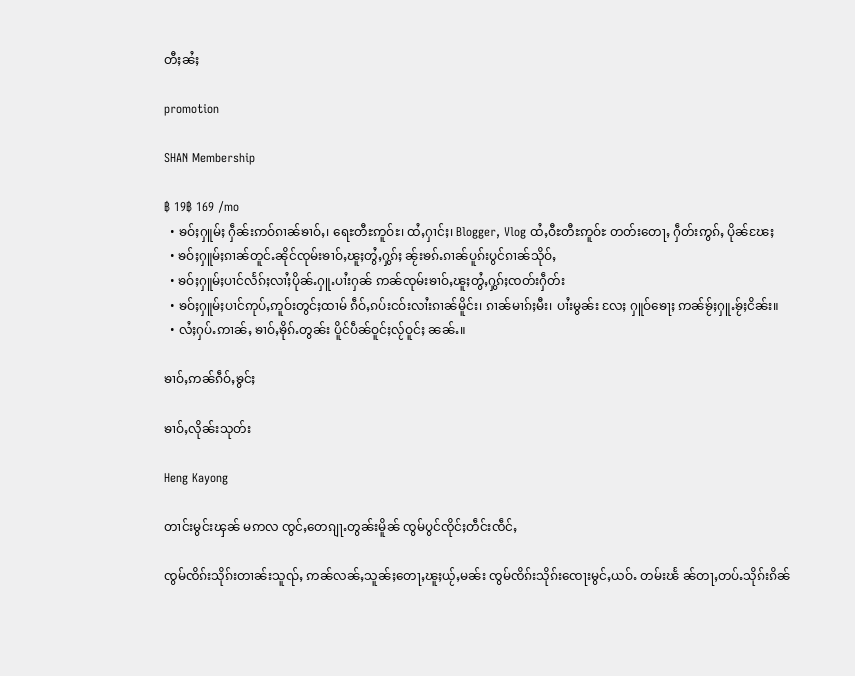တီႈၼႆႈ

promotion

SHAN Membership

฿ 19฿ 169 /mo
  • ၶဝ်ႈႁူမ်ႈ ႁဵၼ်းဢဝ်ၵၢၼ်ၶၢဝ်ႇ၊ ရေႊတီႊဢူဝ်ႊ၊ ထႆႇႁၢင်ႈ၊ Blogger, Vlog ထႆႇဝီႊတီႊဢူဝ်ႊ တတ်းတေႃႇ ႁဵတ်းဢွၵ်ႇ ပိုၼ်ၽႄႈ
  • ၶဝ်ႈႁူမ်ႈၵၢၼ်တူင်ႉၼိုင်ၸုမ်းၶၢဝ်ႇၽူႈတွႆႇႁွၵ်ႈ ၼႂ်းၶၵ်ႉၵၢၼ်ပူၵ်းပွင်ၵၢၼ်သိုဝ်ႇ
  • ၶဝ်ႈႁူမ်ႈပၢင်လႅၵ်ႈလၢႆႈပိုၼ်ႉႁူႉပၢႆးႁၼ် ဢၼ်ၸုမ်းၶၢဝ်ႇၽူႈတွႆႇႁွၵ်ႈၸတ်းႁဵတ်း
  • ၶဝ်ႈႁူမ်ႈပၢင်ဢုပ်ႇဢူဝ်းတွင်ႈထၢမ် ၵဵဝ်ႇၵပ်းငဝ်းလၢႆးၵၢၼ်မိူင်း၊ ၵၢၼ်မၢၵ်ႈမီး၊ ပၢႆးမွၼ်း လႄႈ ႁူဝ်ၶေႃႈ ဢၼ်ၶႂ်ႈႁူႉၶႂ်ႈငိၼ်း။
  • လႆႈႁပ်ႉဢၢၼ်ႇ ၶၢဝ်ႇၶိုၵ်ႉတွၼ်း ပိူင်ပဵၼ်ဝူင်ႈလႂ်ဝူင်ႈ ၼၼ်ႉ။

ၶၢဝ်ႇဢၼ်ၵဵဝ်ႇၶွင်ႈ

ၶၢဝ်ႇလိုၼ်းသုတ်း

Heng Kayong

တၢင်းမွင်းၾၼ် မဢလ ၸွင်ႇတေၵျႃႉတွၼ်းမိူၼ် ၸွမ်ပွင်ၸိုင်ႈတဵင်းၸဵင်ႇ

ၸွမ်ၸိၵ်းသိုၵ်းတၢၼ်းသူၺ်ႇ ဢၼ်လၼ်ႇသူၼ်ႈတေႃႇၽူႈယႂ်ႇမၼ်း ၸွမ်ၸိၵ်းသိုၵ်းၸေႃးမွင်ႇယဝ်ႉ တမ်းၽႅ ၼ်တႃႇတပ်ႉသိုၵ်းၵိၼ်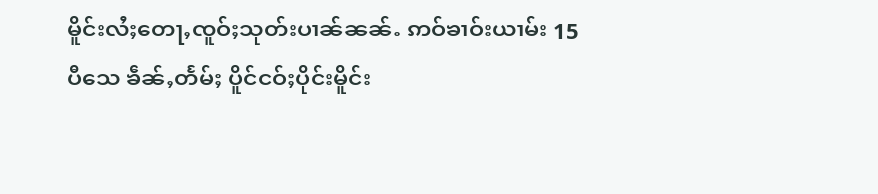မိူင်းလႆႈတေႃႇၸူဝ်ႈသုတ်းပၢၼ်ၼၼ်ႉ ဢဝ်ၶၢဝ်းယၢမ်း 15 ပီသေ ၶဵၼ်ႇတႅမ်ႈ ပိူင်ငဝ်ႈပိုင်းမိူင်း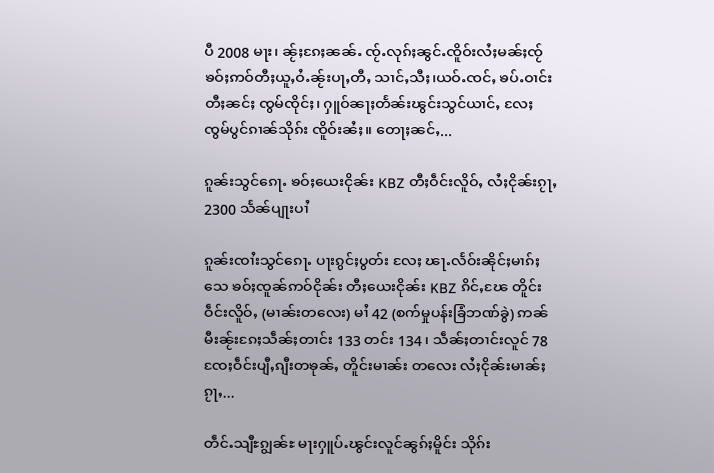ပီ 2008 မႃး၊ ၼႂ်ႈၵႄႈၼၼ်ႉ ၸႂ်ႉလုၵ်ႈၼွင်ႉၸိူဝ်းလႆႈမၼ်ႈၸႂ် ၶဝ်ႈဢဝ်တီႈယူႇဝႆႉၼႂ်းပႃႇတီႇ သၢင်ႇသီႈ၊ယဝ်ႉၸင်ႇ ၶပ်ႉဝၢင်းတီႈၼင်ႈ ၸွမ်ၸိုင်ႈ၊ ႁူဝ်ၼႃႈတႅၼ်းၽွင်းသွင်ယၢင်ႇ လႄႈ ၸွမ်ပွင်ၵၢၼ်သိုၵ်း ၸိူဝ်းၼႆႈ။ တေႃႈၼင်ႇ...

ၵူၼ်းသွင်ၵေႃႉ ၶဝ်ႈယေးငိုၼ်း KBZ တီႈဝဵင်းလိူဝ်ႇ လႆႈငိုၼ်းၵႂႃႇ 2300 သႅၼ်ပျႃးပၢႆ

ၵူၼ်းၸၢႆးသွင်ၵေႃႉ ပႃးၵွင်ႈပွတ်း လႄႈ ၽႃႉလႅဝ်းၼိုင်ႈမၢၵ်ႈသေ ၶဝ်ႈၸူၼ်ဢဝ်ငိုၼ်း တီႈယေးငိုၼ်း KBZ ၵိင်ႇၽႄ တိူင်းဝဵင်းလိူဝ်ႇ (မၢၼ်းတလေး) မၢႆ 42 (စက်မှုပန်းခြံဘဏ်ခွဲ) ဢၼ်မီးၼႂ်းၵႄႈသဵၼ်ႈတၢင်း 133 တင်း 134 ၊ သဵၼ်ႈတၢင်းလူင် 78 ၸႄႈဝဵင်းပျီႇၵျီးတၶုၼ်ႇ တိူင်းမၢၼ်း တလေး လႆႈငိုၼ်းမၢၼ်ႈၵႂႃႇ...

တဵင်ႉသျီႊၵျွၼ်ႊ မႃးႁူပ်ႉၽွင်းလူင်ၼွၵ်ႈမိူင်း သိုၵ်း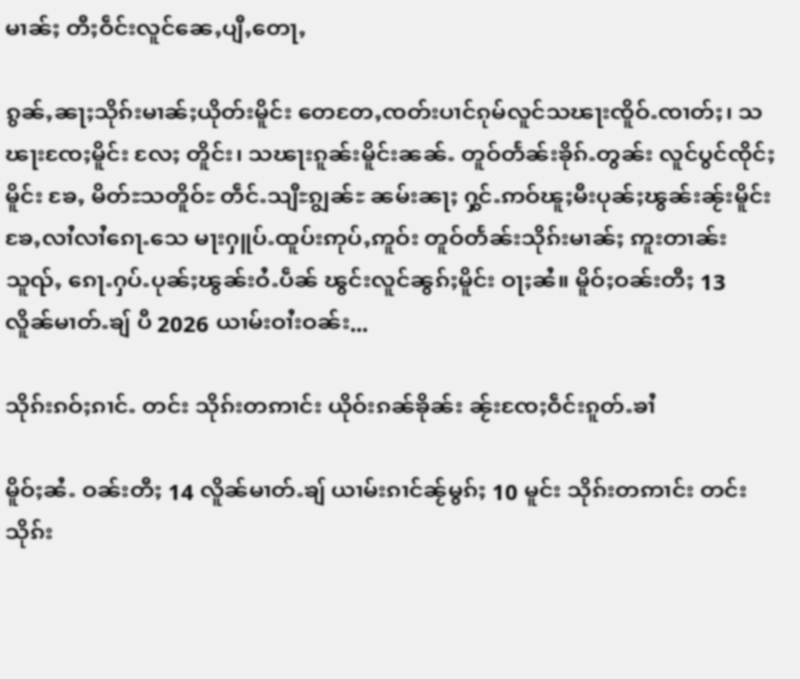မၢၼ်ႈ တီႈဝဵင်းလူင်ၼေႇပျီႇတေႃႇ

ၵွၼ်ႇၼႃႈသိုၵ်းမၢၼ်ႈယိုတ်းမိူင်း တေတႄႇၸတ်းပၢင်ၵုမ်လူင်သၽႃးၸိူဝ်ႉၸၢတ်ႈ၊ သၽႃးၸႄႈမိူင်း လႄႈ တိူင်း၊ သၽႃးၵူၼ်းမိူင်းၼၼ်ႉ တူဝ်တႅၼ်းၶိုၵ်ႉတွၼ်း လူင်ပွင်ၸိုင်ႈမိူင်း ၶႄႇ မိတ်ႊသတိူဝ်ႊ တဵင်ႉသျီႊၵျွၼ်ႊ ၼမ်းၼႃႈ ႁွင်ႉဢဝ်ၽူႈမီးပုၼ်ႈၽွၼ်းၼႂ်းမိူင်းၶႄႇလၢႆလၢႆၵေႃႉသေ မႃးႁူပ်ႉထူပ်းဢုပ်ႇဢူဝ်း တူဝ်တႅၼ်းသိုၵ်းမၢၼ်ႈ ဢူးတၢၼ်းသူၺ်ႇ ၵေႃႉႁပ်ႉပုၼ်ႈၽွၼ်းဝႆႉပဵၼ် ၽွင်းလူင်ၼွၵ်ႈမိူင်း ဝႃႈၼႆ။ မိူဝ်ႈဝၼ်းတီႈ 13 လိူၼ်မၢတ်ႉၶျ် ပီ 2026 ယၢမ်းဝၢႆးဝၼ်း...

သိုၵ်းၵဝ်ႈၵၢင်ႉ တင်း သိုၵ်းတဢၢင်း ယိုဝ်းၵၼ်ၶိုၼ်း ၼႂ်းၸႄႈဝဵင်းၵူတ်ႉၶၢႆ

မိူဝ်ႈၼႆႉ ဝၼ်းတီႈ 14 လိူၼ်မၢတ်ႉၶျ် ယၢမ်းၵၢင်ၼႂ်မွၵ်ႈ 10 မူင်း သိုၵ်းတဢၢင်း တင်း သိုၵ်း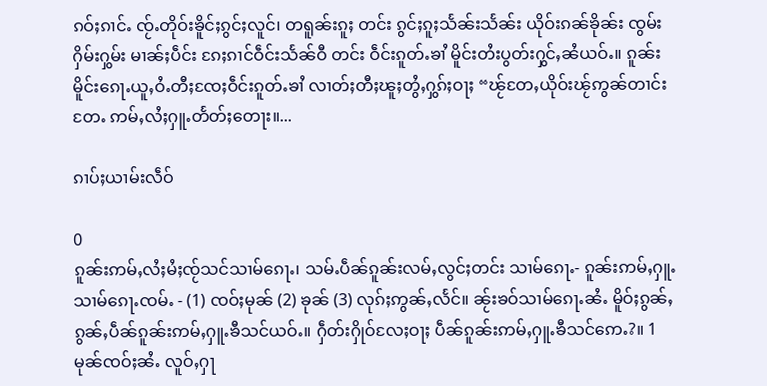ၵဝ်ႈၵၢင်ႉ ၸႂ်ႉတိုဝ်းၶိူင်ႈၵွင်ႈလူင်၊ တရူၼ်းၵူႈ တင်း ၵွင်ႈၵူႈသႅၼ်းသႅၼ်း ယိုဝ်းၵၼ်ၶိုၼ်း ၸွမ်းႁိမ်းႁွမ်း မၢၼ်ႈပဵင်း ၵႄႈၵၢင်ဝဵင်းသႅၼ်ဝီ တင်း ဝဵင်းၵူတ်ႉၶၢႆ မိူင်းတႆးပွတ်းႁွင်ႇၼႆယဝ်ႉ။ ၵူၼ်းမိူင်းၵေႃႉယူႇဝႆႉတီႈၸႄႈဝဵင်းၵူတ်ႉၶၢႆ လၢတ်ႈတီႈၽူႈတွႆႇႁွၵ်ႈဝႃႈ “ၽႂ်တႄႇယိုဝ်းၽႂ်ဢွၼ်တၢင်းတႄႉ ဢမ်ႇလႆႈႁူႉတႅတ်ႈတေႃး။...

ၵၢပ်ႈယၢမ်းလဵဝ်

0
ၵူၼ်းဢမ်ႇလႆႈမႆႈၸႂ်သင်သၢမ်ၵေႃႉ၊ သမ်ႉပဵၼ်ၵူၼ်းလမ်ႇလွင်ႈတင်း သၢမ်ၵေႃႉ- ၵူၼ်းဢမ်ႇႁူႉ သၢမ်ၵေႃႉၸမ်ႉ - (1) ၸဝ်ႈမုၼ် (2) ၶုၼ် (3) လုၵ်ႈဢွၼ်ႇလႅင်။ ၼႂ်းၶဝ်သၢမ်ၵေႃႉၼႆႉ မိူဝ်ႈၵွၼ်ႇၵွၼ်ႇပဵၼ်ၵူၼ်းဢမ်ႇႁူႉၶီသင်ယဝ်ႉ။ ႁဵတ်းႁိုဝ်လႄႈဝႃႈ ပဵၼ်ၵူၼ်းဢမ်ႇႁူႉၶီသင်ဢေႉ?။ 1 မုၼ်ၸဝ်ႈၼႆႉ လူဝ်ႇႁႃ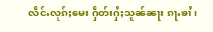လဵင်ႉလုၵ်ႈမေး ႁဵတ်းႁႆႈသူၼ်ၼႃး ၵႃႉၶၢႆ၊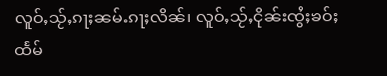လူဝ်ႇသႂ်ႇၵႃႈၼမ်ႉၵႃႈလိၼ်၊ လူဝ်ႇသႂ်ႇငိုၼ်းၸွႆႈၶဝ်ႈထႅမ်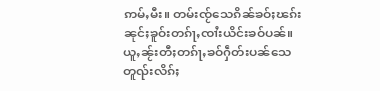ဢမ်ႇမီး။ တမ်းၸႂ်သေၵိၼ်ၶဝ်ႈၽၵ်းၼုင်ႈၶူဝ်းတၵ်ႃႇၸၢႆးယိင်းၶဝ်ပၼ်။ ယူႇၼႂ်းတီႈတၵ်ႃႇၶဝ်ႁဵတ်းပၼ်သေ တူၺ်းလိၵ်ႈ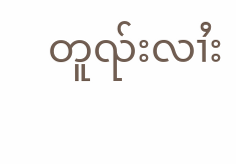တူၺ်းလၢႆး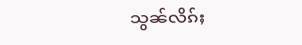သွၼ်လိၵ်ႈ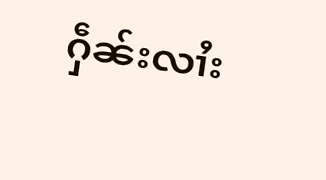ႁဵၼ်းလၢႆး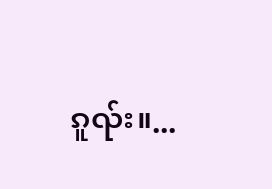ၵူၺ်း။...